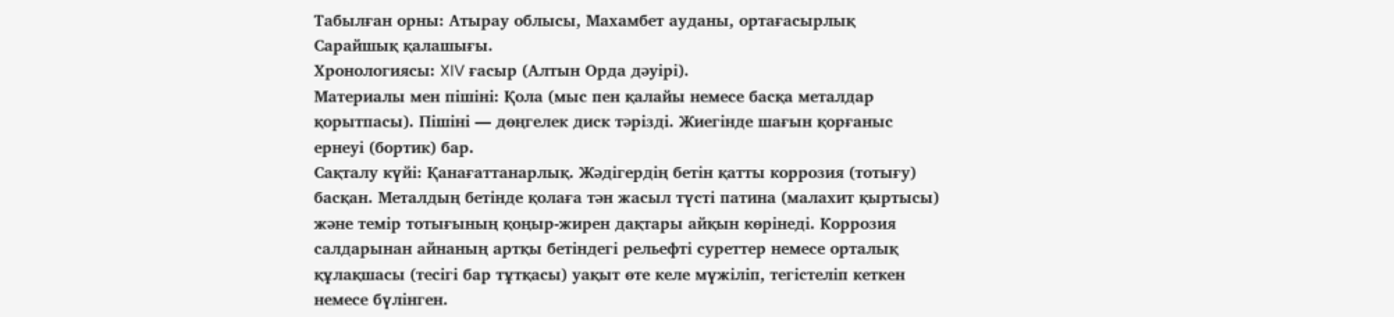Табылған орны: Атырау облысы, Махамбет ауданы, ортағасырлық Сарайшық қалашығы.
Хронологиясы: XIV ғасыр (Алтын Орда дәуірі).
Материалы мен пішіні: Қола (мыс пен қалайы немесе басқа металдар қорытпасы). Пішіні — дөңгелек диск тәрізді. Жиегінде шағын қорғаныс ернеуі (бортик) бар.
Сақталу күйі: Қанағаттанарлық. Жәдігердің бетін қатты коррозия (тотығу) басқан. Металдың бетінде қолаға тән жасыл түсті патина (малахит қыртысы) және темір тотығының қоңыр-жирен дақтары айқын көрінеді. Коррозия салдарынан айнаның артқы бетіндегі рельефті суреттер немесе орталық құлақшасы (тесігі бар тұтқасы) уақыт өте келе мүжіліп, тегістеліп кеткен немесе бүлінген.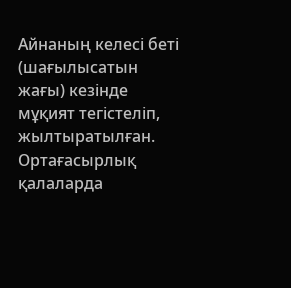Айнаның келесі беті (шағылысатын жағы) кезінде мұқият тегістеліп, жылтыратылған.
Ортағасырлық қалаларда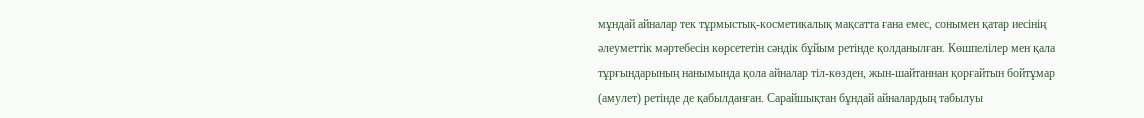мұндай айналар тек тұрмыстық-косметикалық мақсатта ғана емес, сонымен қатар иесінің әлеуметтік мәртебесін көрсететін сәндік бұйым ретінде қолданылған. Көшпелілер мен қала тұрғындарының нанымында қола айналар тіл-көзден, жын-шайтаннан қорғайтын бойтұмар (амулет) ретінде де қабылданған. Сарайшықтан бұндай айналардың табылуы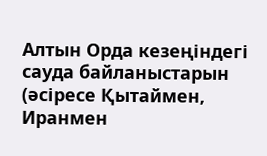Алтын Орда кезеңіндегі сауда байланыстарын (әсіресе Қытаймен, Иранмен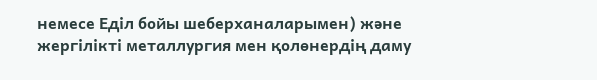немесе Еділ бойы шеберханаларымен) және жергілікті металлургия мен қолөнердің даму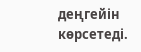деңгейін көрсетеді.